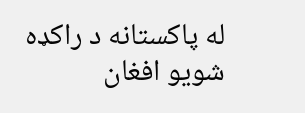له پاکستانه د راکډه شویو افغان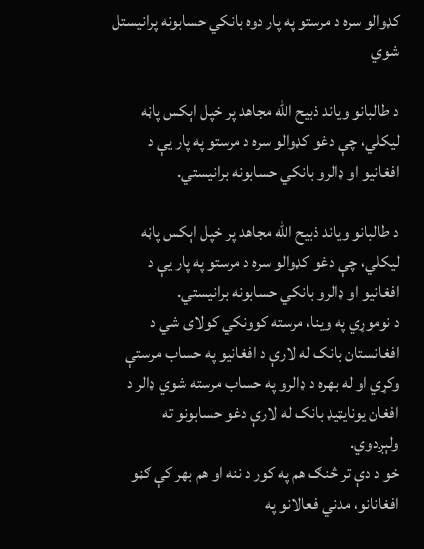کډوالو سره د مرستو په پار دوه بانکي حسابونه پرانیستل شوي

د طالبانو ویاند ذبیح الله مجاهد پر خپل اېکس پاڼه لیکلي، چې دغو کډوالو سره د مرستو په پار یې د افغانیو او ډالرو بانکي حسابونه برانیستي.

د طالبانو ویاند ذبیح الله مجاهد پر خپل اېکس پاڼه لیکلي، چې دغو کډوالو سره د مرستو په پار یې د افغانیو او ډالرو بانکي حسابونه برانیستي.
د نوموړي په وینا، مرسته کوونکي کولای شي د افغانستان بانک له لارې د افغانیو په حساب مرستې وکړي او له بهره د ډالرو په حساب مرسته شوي ډالر د افغان یونایټیډ بانک له لارې دغو حسابونو ته ولېږدوي.
خو د دې تر څنګ هم په کور د ننه او هم بهر کې ګڼو افغانانو، مدني فعالانو په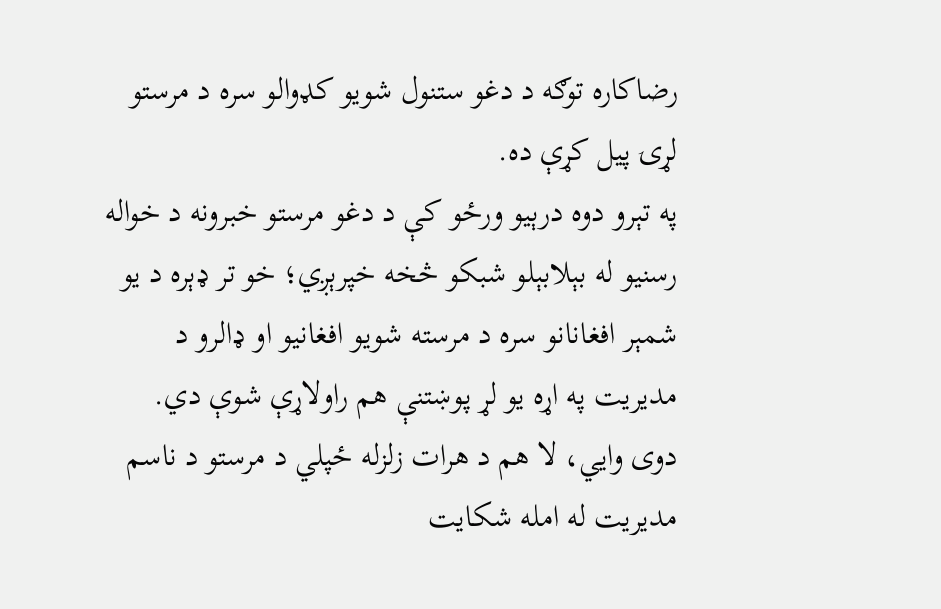رضاکاره توګه د دغو ستنول شویو کډوالو سره د مرستو لړۍ پیل کړې ده.
په تېرو دوه درېیو ورځو کې د دغو مرستو خبرونه د خواله رسنیو له بېلابېلو شبکو څخه خپرېږي؛ خو تر ډېره د یو شمېر افغانانو سره د مرسته شویو افغانیو او ډالرو د مدیریت په اړه یو لړ پوښتنې هم راولاړې شوې دي.
دوی وايي، لا هم د هرات زلزله ځپلي د مرستو د ناسم مدیریت له امله شکایت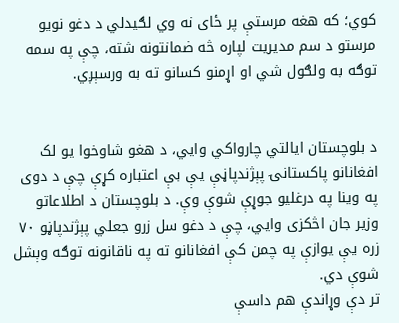کوي؛ که هغه مرستې پر ځای نه وي لګیدلي د دغو نویو مرستو د سم مدیریت لپاره څه ضمانتونه شته، چې په سمه توګه به ولګول شي او اړمنو کسانو ته به ورسېږي.


د بلوچستان ایالتي چارواکي وايي، د هغو شاوخوا یو لک افغانانو پاکستانۍ پېژندپاڼې یې بې اعتباره کړې چې د دوی په وینا په درغلیو جوړې شوې وې. د بلوچستان د اطلاعاتو وزیر جان اڅکزی وايي، چې د دغو سل زرو جعلي پېژندپاڼو ۷۰ زره یې یوازې په چمن کې افغانانو ته په ناقانونه توګه وېشل شوې دي.
تر دې وړاندې هم داسې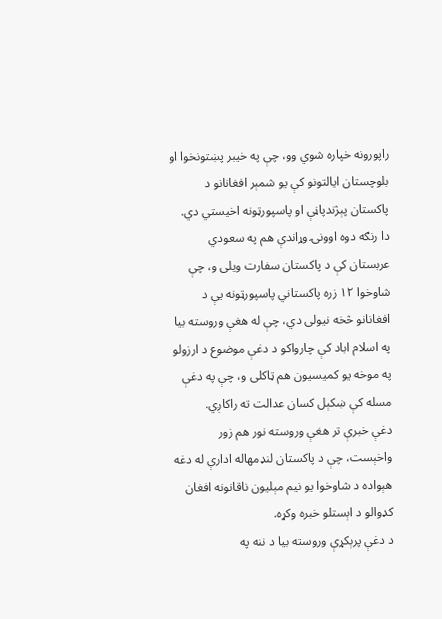راپورونه خپاره شوي وو، چې په خیبر پښتونخوا او بلوچستان ایالتونو کې یو شمېر افغانانو د پاکستان پېژندپاڼې او پاسپورټونه اخیستي دي.
دا رنګه دوه اوونۍ وړاندې هم په سعودي عربستان کې د پاکستان سفارت ویلی و، چې شاوخوا ۱۲ زره پاکستاني پاسپورټونه یې د افغانانو څخه نیولی دي، چې له هغې وروسته بیا په اسلام اباد کې چارواکو د دغې موضوع د ارزولو په موخه یو کمیسیون هم ټاکلی و، چې په دغې مسله کې ښکېل کسان عدالت ته راکاږي.
دغې خبرې تر هغې وروسته نور هم زور واخېست، چې د پاکستان لنډمهاله ادارې له دغه هېواده د شاوخوا یو نیم مېلیون ناقانونه افغان کډوالو د اېستلو خبره وکړه.
د دغې پرېکړې وروسته بیا د ننه په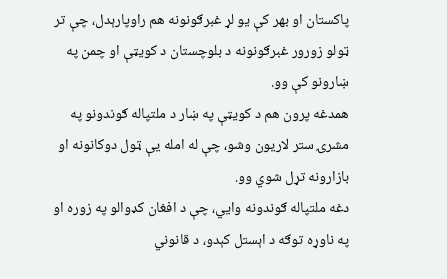پاکستان او بهر کې یو لړ غبرګونونه هم راوپارېدل، چې تر ټولو زورور غبرګونونه د بلوچستان د کویټې او چمن په ښارونو کې وو.
همدغه پرون هم د کویټې په ښار د ملتپاله ګوندونو په مشرۍ ستر لاریون وشو، چې له امله یې ټول دوکانونه او بازارونه تړل شوي وو.
دغه ملتپاله ګوندونه وایي، چې د افغان کډوالو په زوره او په ناوړه توګه د اېستل کېدو، د قانوني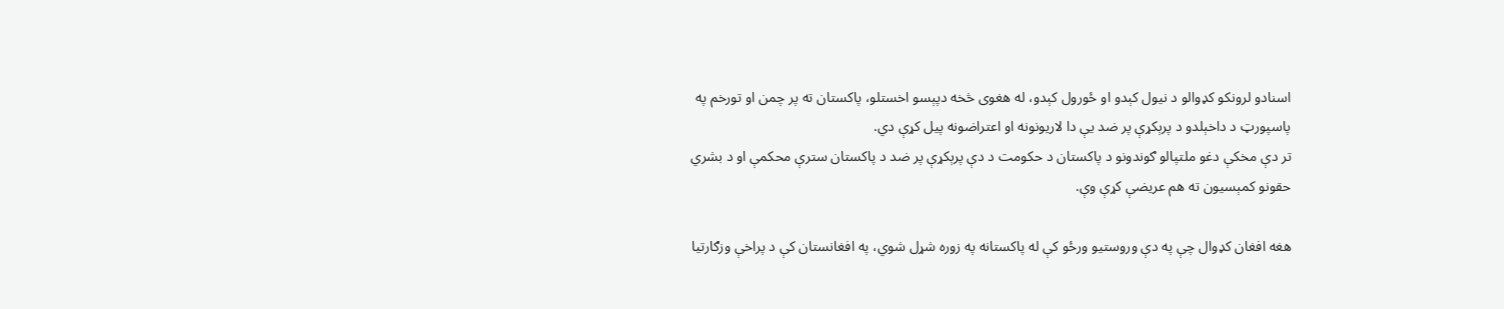اسنادو لرونکو کډوالو د نيول کېدو او ځورول کېدو، له هغوی څخه دپېسو اخستلو، پاکستان ته پر چمن او تورخم په پاسپورټ د داخېلدو د پرېکړې پر ضد يې دا لاریونونه او اعتراضونه پیل کړې دي.
تر دې مخکې دغو ملتپالو ګوندونو د پاکستان د حکومت د دې پرېکړې پر ضد د پاکستان سترې محکمې او د بشري حقونو کمېسیون ته هم عریضې کړې وې.

هغه افغان کډوال چې په دې وروستیو ورځو کې له پاکستانه په زوره شړل شوي، په افغانستان کې د پراخې وزګارتیا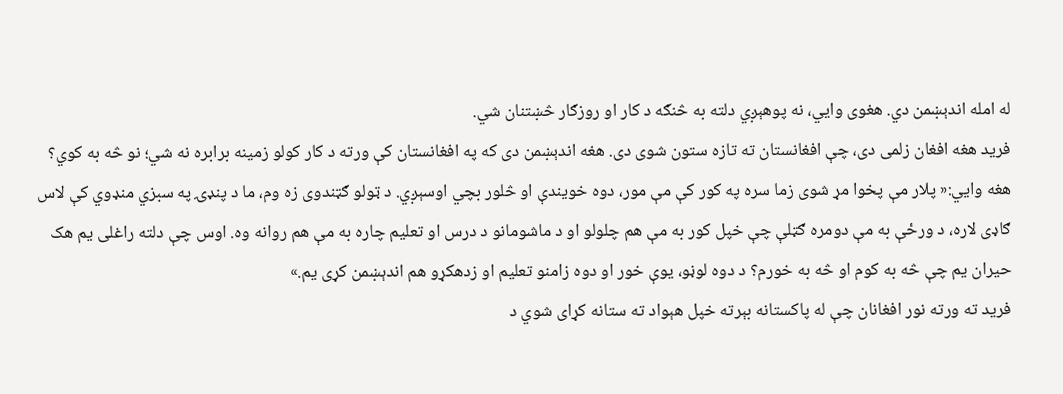له امله اندېښمن دي. هغوی وايي، نه پوهېږي دلته به څنګه د کار او روزګار څښتنان شي.
فرید هغه افغان زلمی دی، چې افغانستان ته تازه ستون شوی دی. هغه اندېښمن دی که په افغانستان کې ورته د کار کولو زمینه برابره نه شي؛ نو څه به کوي؟
هغه وايي:« پلار مې پخوا مړ شوی زما سره په کور کې مې مور، دوه خویندې او څلور بچي اوسېږي. د ټولو ګټندوی زه وم، ما د پنډۍ په سبزي منډوي کې لاس ګاډی لاره، د ورځې به مې دومره ګټلې چې خپل کور به مې هم چلولو او د ماشومانو د درس او تعلیم چاره به مې هم روانه وه. اوس چې دلته راغلی یم هک حیران یم چې څه به کوم او څه به خورم؟ د دوه لوڼو، یوې خور او دوه زامنو تعلیم او زدهکړو هم اندېښمن کړی یم.»
فرید ته ورته نور افغانان چې له پاکستانه بېرته خپل هېواد ته ستانه کړای شوي د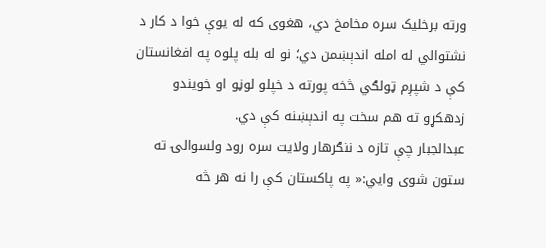ورته برخلیک سره مخامخ دي، هغوی که له یوې خوا د کار د نشتوالي له امله اندېښمن دي؛ نو له بله پلوه په افغانستان کې د شپږم ټولګي څخه پورته د خپلو لوڼو او خویندو زدهکړو ته هم سخت په اندېښنه کې دي.
عبدالجبار چې تازه د ننګرهار ولایت سره رود ولسوالۍ ته ستون شوی وايي:« په پاکستان کې را نه هر څه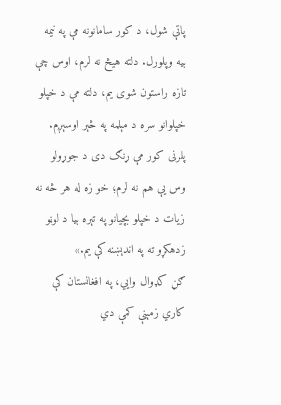پاتې شول، د کور سامانونه مې په نیمه بیه وپلورل. دلته هیڅ نه لرم، اوس چې تازه راستون شوی یم، دلته مې د خپلو خپلوانو سره د مېلمه په څېر اوسېږم. پلرنی کور مې ړنګ دی د جوړولو وس یې هم نه لرم؛ خو زه له هر څه نه زیات د خپلو بچیانو په تېره بیا د لوڼو زدهکړو ته په اندېښنه کې یم.»
ګڼ کډوال وايي، په افغانستان کې کاري زمېنې کمې دي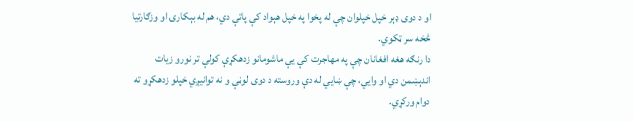او د دوی ډېر خپل خپلوان چې له پخوا په خپل هېواد کې پاتې دي، هم له بېکارۍ او وزګارتیا څخه سر ټکوي.
دا رنګه هغه افغانان چې په مهاجرت کې یې ماشومانو زدهکړې کولې تر نورو زیات اندېښمن دي او وايي، چې ښايي له دې وروسته د دوی لوڼې و نه توانیږي خپلو زدهکړو ته دوام ورکړي.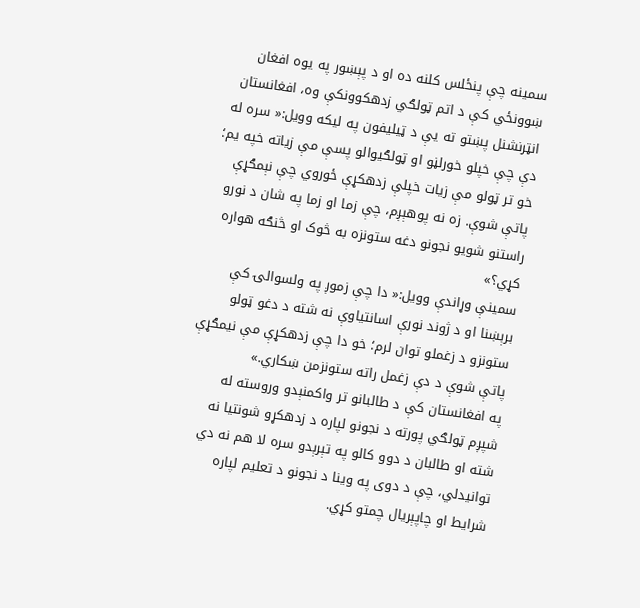سمینه چې پنځلس کلنه ده او د پېښور په یوه افغان ښوونځي کې د اتم ټولګي زدهکوونکې وه، افغانستان انټرنشنل پښتو ته یې د ټیلیفون په لیکه وویل:« سره له دې چې خپلو خورلڼو او ټولګیوالو پسې مې زیاته خپه یم؛ خو تر ټولو مې زیات خپلې زدهکړې ځوروي چې نېمګړې پاتې شوې. زه نه پوهېږم، چې زما او زما په شان د نورو راستنو شویو نجونو دغه ستونزه به څوک او څنګه هواره کړي؟»
سمینې وړاندې وویل:« دا چې زموږ په ولسوالۍ کې برېښنا او د ژوند نورې اسانتیاوې نه شته د دغو ټولو ستونزو د زغملو توان لرم؛ خو دا چې زدهکړې مې نیمګړې پاتې شوې د دې زغمل راته ستونزمن ښکاري.»
په افغانستان کې د طالبانو تر واکمنېدو وروسته له شپږم ټولګي پورته د نجونو لپاره د زدهکړو شونتیا نه شته او طالبان د دوو کالو په تېرېدو سره لا هم نه دي توانیدلي، چې د دوی په وینا د نجونو د تعلیم لپاره شرایط او چاپېریال چمتو کړي.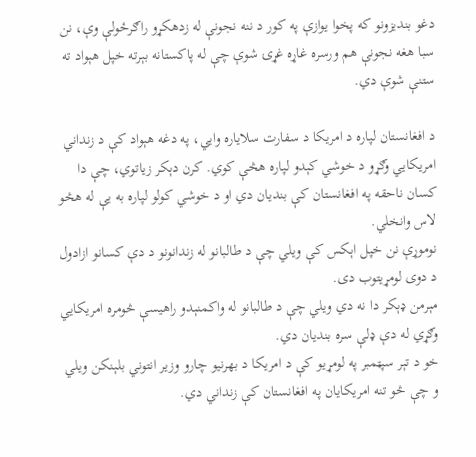دغو بندیزونو که پخوا یوازې په کور د ننه نجونې له زدهکړو راګرځولې وې، نن سبا هغه نجونې هم ورسره غاړه غړۍ شوې چې له پاکستانه بېرته خپل هېواد ته ستنې شوې دي.

د افغانستان لپاره د امریکا د سفارت سلایاره وايي، په دغه هېواد کې د زنداني امریکايي وګړو د خوشي کېدو لپاره هڅې کوي. کرن دېکر زیاتوي، چې دا کسان ناحقه په افغانستان کې بندیان دي او د خوشي کولو لپاره به یې له هڅو لاس وانخلي.
نوموړې نن خپل اېکس کې ویلي چې د طالبانو له زندانونو د دې کسانو ازادول د دوی لومړیتوب دی.
مېرمن ډېکر دا نه دي ویلي چې د طالبانو له واکمنېدو راهیسې څومره امریکايي وګړي له دې ډلې سره بندیان دي.
خو د تېر سپټمبر په لومړیو کې د امریکا د بهرنیو چارو وزیر انتوني بلېنکن ویلي و چې څو تنه امریکایان په افغانستان کې زنداني دي.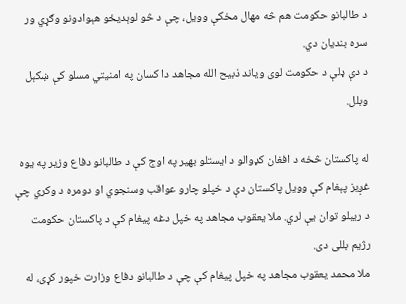د طالبانو حکومت هم څه مهال مخکې وویل، چې د څو لوېدیځو هېوادونو وګړي ور سره بندیان دي.
د دې ډلې د حکومت لوی ویاند ذبیح الله مجاهد دا کسان په امنیتي مسلو کې ښکېل وبلل.

له پاکستان څخه د افغان کډوالو د ایستلو بهیر په اوج کې د طالبانو دفاع وزیر په یوه غږیز پېغام کې وویل پاکستان دې د خپلو چارو عواقب وسنجوي او دومره د وکري چې د ریبلو توان یې لري. ملا یعقوب مجاهد په خپل دغه پیغام کې د پاکستان حکومت رژیم بللی دی.
ملا محمد یعقوب مجاهد په خپل پیغام کې چې د طالبانو دفاع وزارت خپور کړی، له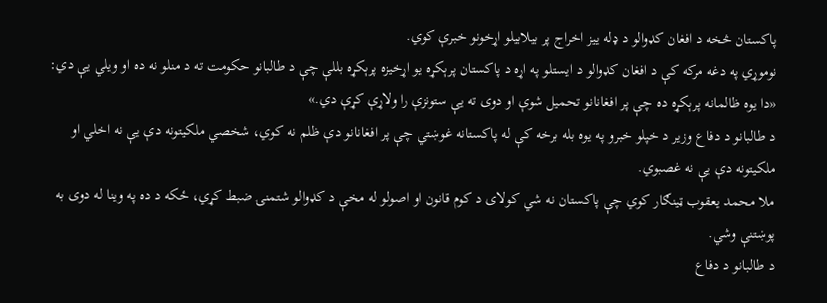پاکستان څخه د افغان کډوالو د ډله ییز اخراج پر بیلابیلو اړخونو خبرې کوي.
نوموړي په دغه مرکه کې د افغان کډوالو د ایستلو په اړه د پاکستان پرېکړه یو اړخیزه پرېکړه بللې چې د طالبانو حکومت ته د منلو نه ده او ویلي یې دي: «دا یوه ظالمانه پرېکړه ده چې پر افغانانو تحمیل شوې او دوی ته یې ستونزې را ولاړې کړې دي.»
د طالبانو د دفاع وزیر د خپلو خبرو په یوه بله برخه کې له پاکستانه غوښتي چې پر افغانانو دې ظلم نه کوي، شخصي ملکیتونه دې یې نه اخلي او ملکیتونه دې یې نه غصبوي.
ملا محمد یعقوب ټینګار کوي چې پاکستان نه شي کولای د کوم قانون او اصولو له مخې د کډوالو شتمنۍ ضبط کړي، ځکه د ده په وینا له دوی به پوښتنې وشي.
د طالبانو د دفاع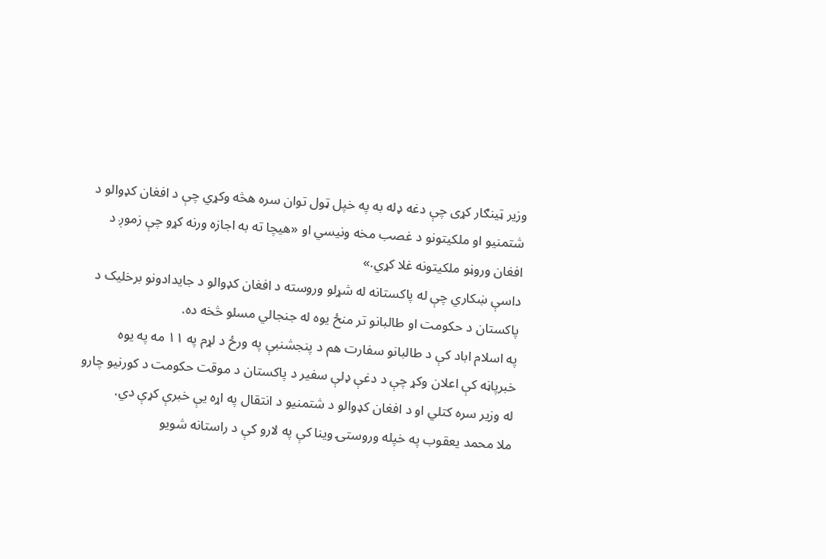وزیر ټینګار کړی چې دغه ډله به په خپل ټول توان سره هڅه وکړي چې د افغان کډوالو د شتمنیو او ملکیتونو د غصب مخه ونیسي او «هیچا ته به اجازه ورنه کړو چې زموږ د افغان وروڼو ملکیتونه غلا کړي.»
داسې ښکاري چې له پاکستانه له شړلو وروسته د افغان کډوالو د جایدادونو برخلیک د پاکستان د حکومت او طالبانو تر منځ یوه له جنجالي مسلو څخه ده.
په اسلام اباد کې د طالبانو سفارت هم د پنجشنبې په ورځ د لړم په ۱۱ مه په یوه خبرپاڼه کې اعلان وکړ چې د دغې ډلې سفیر د پاکستان د موقت حکومت د کورنیو چارو له وزیر سره کتلي او د افغان کډوالو د شتمنیو د انتقال په اړه یې خبرې کړې دي.
ملا محمد یعقوب په خپله وروستۍ وینا کې په لارو کې د راستانه شویو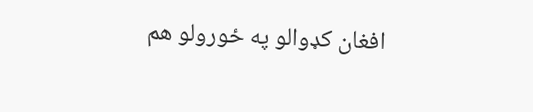افغان کډوالو په ځورولو هم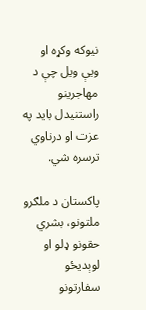نیوکه وکړه او ویې ویل چې د مهاجرینو راستنیدل باید په عزت او درناوي ترسره شي.

پاکستان د ملګرو ملتونو، بشري حقونو ډلو او لوېدیځو سفارتونو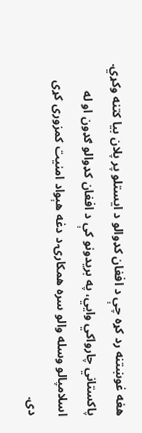هغه غوښتنه رد کړه چې د افغان کډوالو د ایستلو پر پلان بیا کتنه وکړي. پاکستاني چارواکي وايي، په بریدونو کې د افغان کډوالو ګډون او له اسلامپالو وسله والو سره همکارۍ د دغه هېواد امنیت کمزوری کړی دی.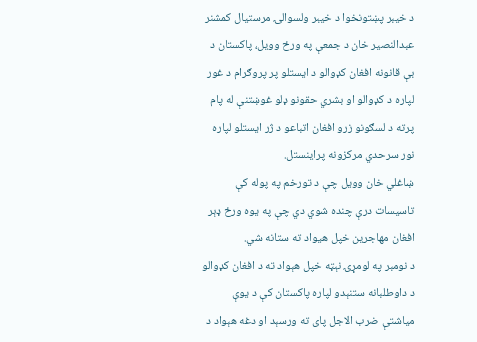د خیبر پښتونخوا د خیبر ولسوالۍ مرستیال کمشنر عبدالنصیر خان د جمعې په ورځ وویل، پاکستان د بې قانونه افغان کډوالو د ایستلو پر پروګرام د غور لپاره د کډوالو او بشري حقونو ډلو غوښتنې له پام پرته د لسګونو زرو افغان اتباعو د ژر ایستلو لپاره نور سرحدي مرکزونه پراینستل.
ښاغلي خان وویل چې د تورخم په پوله کې تاسیسات درې چنده شوي دي چې په یوه ورځ ډېر افغان مهاجرین خپل هیواد ته ستانه شي.
د نومبر په لومړۍ نېټه خپل هېواد ته د افغان کډوالو د داوطلبانه ستنېدو لپاره پاکستان کې د یوې میاشتې ضرب الاجل پای ته ورسېد او دغه هېواد د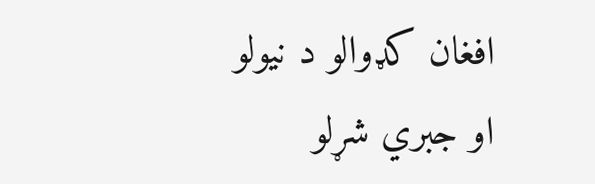افغان کډوالو د نیولو او جبري شړلو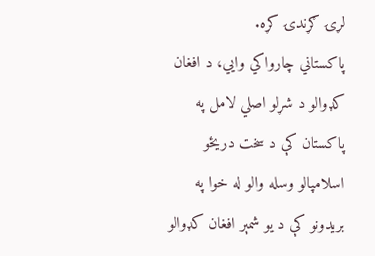لړۍ ګړندۍ کړه.
پاکستاني چارواکي وايي، د افغان کډوالو د شړلو اصلي لامل په پاکستان کې د سخت دریځو اسلامپالو وسله والو له خوا په بریدونو کې د یو شمېر افغان کډوالو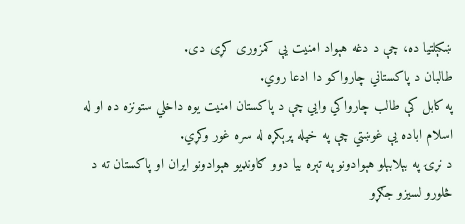ښکېلتیا ده، چې د دغه هېواد امنیت یې کمزوری کړی دی.
طالبان د پاکستاني چارواکو دا ادعا روي.
په کابل کې طالب چارواکي وايي چې د پاکستان امنیت یوه داخلي ستونزه ده او له اسلام اباده یې غوښتي چې په خپله پرېکړه له سره غور وکړي.
د نړۍ په بېلابېلو هېوادونو په تېره بيا دوو ګاونډيو هېوادونو ايران او پاکستان ته د څلورو لسيزو جګړو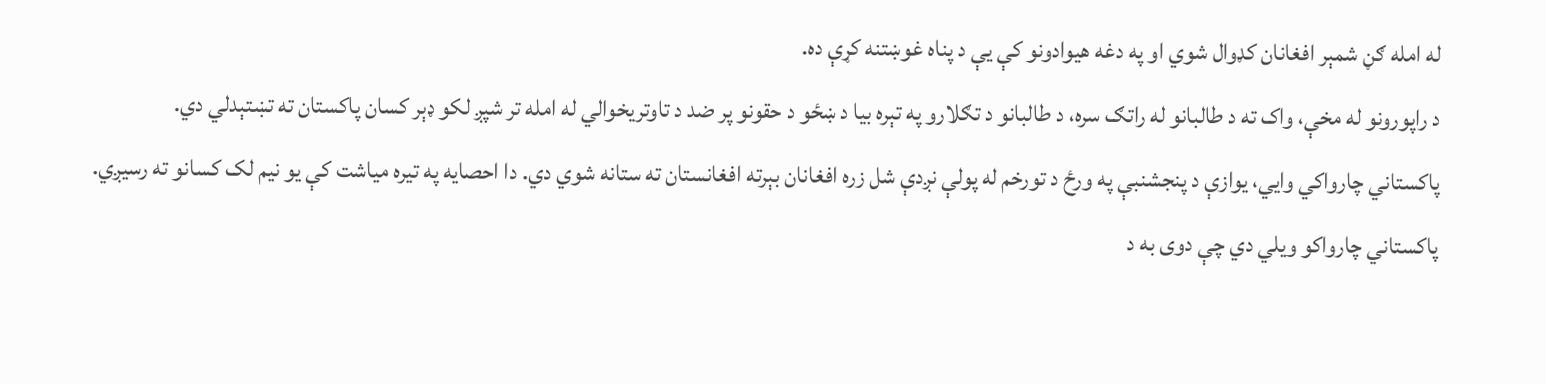له امله ګڼ شمېر افغانان کډوال شوي او په دغه هیوادونو کې یې د پناه غوښتنه کړې ده.
د راپورونو له مخې، واک ته د طالبانو له راتګ سره، د طالبانو د تګلارو په تېره بیا د ښځو د حقونو پر ضد د تاوتریخوالي له امله تر شپږ لکو ډېر کسان پاکستان ته تښتېدلي دي.
پاکستاني چارواکي وايي، یوازې د پنجشنبې په ورځ د تورخم له پولې نږدې شل زره افغانان بېرته افغانستان ته ستانه شوي دي. دا احصایه په تیره میاشت کې یو نیم لک کسانو ته رسیږي.
پاکستاني چارواکو ویلي دي چې دوی به د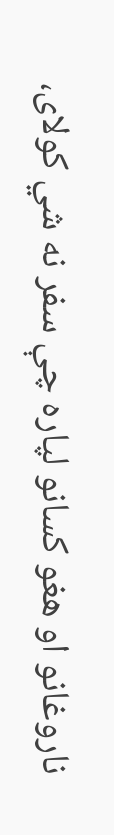ناروغانو او هغو کسانو لپاره چې سفر نه شي کولای،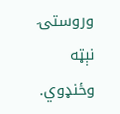وروستۍ نېټه وځنډوي.